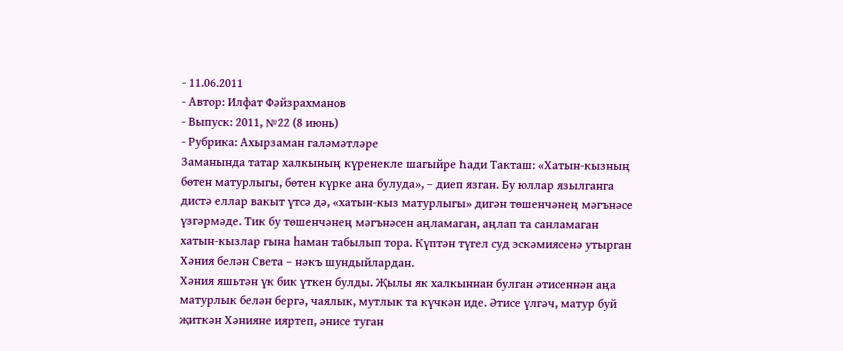- 11.06.2011
- Автор: Илфат Фәйзрахманов
- Выпуск: 2011, №22 (8 июнь)
- Рубрика: Ахырзаман галәмәтләре
Заманында татар халкының күренекле шагыйре Һади Такташ: «Хатын-кызның бөтен матурлыгы, бөтен күрке ана булуда», – диеп язган. Бу юллар язылганга дистә еллар вакыт үтсә дә, «хатын-кыз матурлыгы» дигән төшенчәнең мәгънәсе үзгәрмәде. Тик бу төшенчәнең мәгънәсен аңламаган, аңлап та санламаган хатын-кызлар гына һаман табылып тора. Күптән түгел суд эскәмиясенә утырган Хәния белән Света – нәкъ шундыйлардан.
Хәния яшьтән үк бик үткен булды. Җылы як халкыннан булган әтисеннән аңа матурлык белән бергә, чаялык, мутлык та күчкән иде. Әтисе үлгәч, матур буй җиткән Хәнияне ияртеп, әнисе туган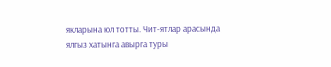якларына юл тотты. Чит-ятлар арасында ялгыз хатынга авырга туры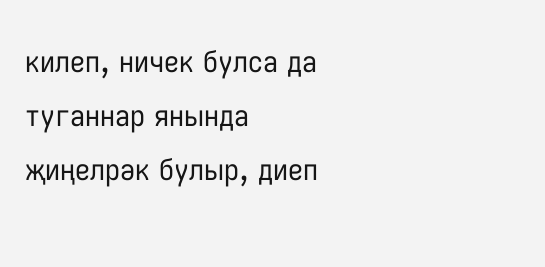килеп, ничек булса да туганнар янында җиңелрәк булыр, диеп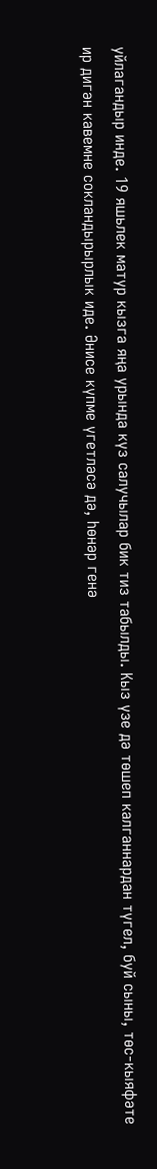уйлагандыр инде. 19 яшьлек матур кызга яңа урында күз салучылар бик тиз табылды. Кыз үзе дә төшеп калганнардан түгел, буй сыны, төс-кыяфәте ир дигән кавемне сокландырырлык иде. Әнисе күпме үгетләсә дә, һөнәр генә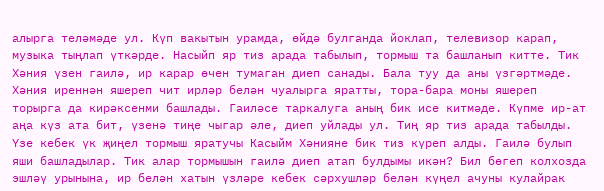алырга теләмәде ул. Күп вакытын урамда, өйдә булганда йоклап, телевизор карап, музыка тыңлап үткәрде. Насыйп яр тиз арада табылып, тормыш та башланып китте. Тик Хәния үзен гаилә, ир карар өчен тумаган диеп санады. Бала туу да аны үзгәртмәде. Хәния иреннән яшереп чит ирләр белән чуалырга яратты, тора-бара моны яшереп торырга да кирәксенми башлады. Гаиләсе таркалуга аның бик исе китмәде. Күпме ир-ат аңа күз ата бит, үзенә тиңе чыгар әле, диеп уйлады ул. Тиң яр тиз арада табылды. Үзе кебек үк җиңел тормыш яратучы Касыйм Хәнияне бик тиз күреп алды. Гаилә булып яши башладылар. Тик алар тормышын гаилә диеп атап булдымы икән? Бил бөгеп колхозда эшләү урынына, ир белән хатын үзләре кебек сәрхушләр белән күңел ачуны кулайрак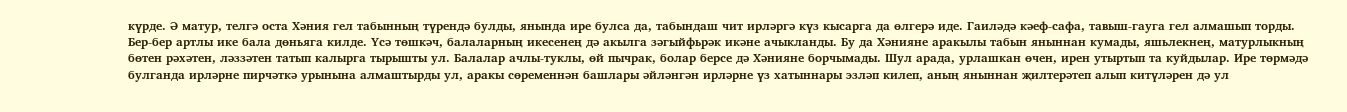күрде. Ә матур, телгә оста Хәния гел табынның түрендә булды, янында ире булса да, табындаш чит ирләргә күз кысарга да өлгерә иде. Гаиләдә кәеф-сафа, тавыш-гауга гел алмашып торды. Бер-бер артлы ике бала дөньяга килде. Үсә төшкәч, балаларның икесенең дә акылга зәгыйфьрәк икәне ачыкланды. Бу да Хәнияне аракылы табын яныннан кумады, яшьлекнең, матурлыкның бөтен рәхәтен, ләззәтен татып калырга тырышты ул. Балалар ачлы-туклы, өй пычрак, болар берсе дә Хәнияне борчымады. Шул арада, урлашкан өчен, ирен утыртып та куйдылар. Ире төрмәдә булганда ирләрне пирчәткә урынына алмаштырды ул, аракы сөременнән башлары әйләнгән ирләрне үз хатыннары эзләп килеп, аның яныннан җилтерәтеп алып китүләрен дә ул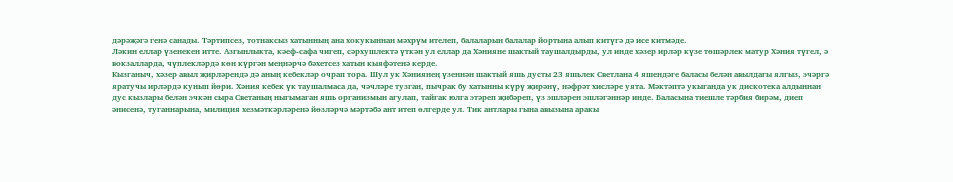дәрәҗәгә генә санады. Тәртипсез, тотнаксыз хатынның ана хокукыннан мәхрүм ителеп, балаларын балалар йортына алып китүгә дә исе китмәде.
Ләкин еллар үзенекен итте. Азгынлыкта, кәеф-сафа чигеп, сәрхушлектә үткән ул еллар да Хәнияне шактый таушалдырды, ул инде хәзер ирләр күзе төшәрлек матур Хәния түгел, ә вокзалларда, чүплекләрдә көн күргән меңнәрчә бәхетсез хатын кыяфәтенә керде.
Кызганыч, хәзер авыл җирләрендә дә аның кебекләр очрап тора. Шул ук Хәниянең үзеннән шактый яшь дусты 23 яшьлек Светлана 4 яшендәге баласы белән авылдагы ялгыз, эчәргә яратучы ирләрдә кунып йөри. Хәния кебек үк таушалмаса да, чәчләре тузган, пычрак бу хатынны күрү җирәнү, нәфрәт хисләре уята. Мәктәптә укыганда ук дискотека алдыннан дус кызлары белән эчкән сыра Светаның ныгымаган яшь организмын агулап, тайгак юлга этәреп җибәреп, үз эшләрен эшләгәннәр инде. Баласына тиешле тәрбия бирәм, диеп әнисенә, туганнарына, милиция хезмәткәрләренә йөзләрчә мәртәбә ант итеп өлгерде ул. Тик антлары гына авызына аракы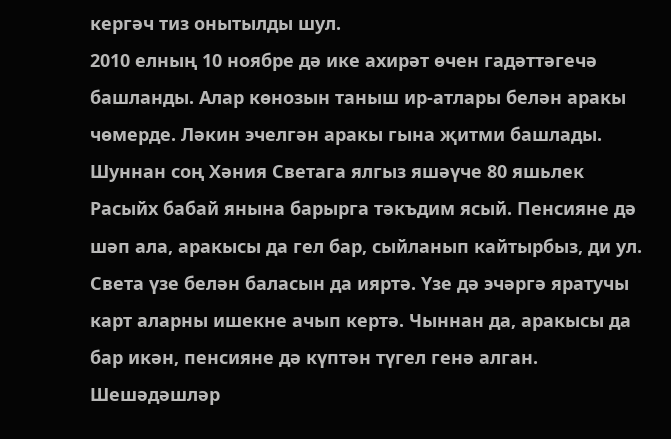кергәч тиз онытылды шул.
2010 елның 10 ноябре дә ике ахирәт өчен гадәттәгечә башланды. Алар көнозын таныш ир-атлары белән аракы чөмерде. Ләкин эчелгән аракы гына җитми башлады. Шуннан соң Хәния Светага ялгыз яшәүче 80 яшьлек Расыйх бабай янына барырга тәкъдим ясый. Пенсияне дә шәп ала, аракысы да гел бар, сыйланып кайтырбыз, ди ул. Света үзе белән баласын да ияртә. Үзе дә эчәргә яратучы карт аларны ишекне ачып кертә. Чыннан да, аракысы да бар икән, пенсияне дә күптән түгел генә алган. Шешәдәшләр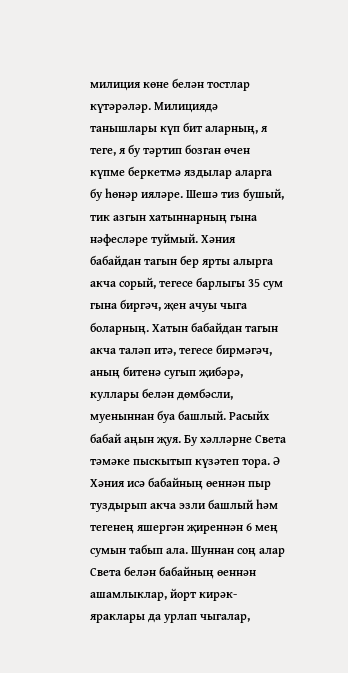милиция көне белән тостлар күтәрәләр. Милициядә танышлары күп бит аларның, я теге, я бу тәртип бозган өчен күпме беркетмә яздылар аларга бу һөнәр ияләре. Шешә тиз бушый, тик азгын хатыннарның гына нәфесләре туймый. Хәния бабайдан тагын бер ярты алырга акча сорый, тегесе барлыгы 35 сум гына биргәч, җен ачуы чыга боларның. Хатын бабайдан тагын акча таләп итә, тегесе бирмәгәч, аның битенә сугып җибәрә, куллары белән дөмбәсли, муеныннан буа башлый. Расыйх бабай аңын җуя. Бу хәлләрне Света тәмәке пыскытып күзәтеп тора. Ә Хәния исә бабайның өеннән пыр туздырып акча эзли башлый һәм тегенең яшергән җиреннән 6 мең сумын табып ала. Шуннан соң алар Света белән бабайның өеннән ашамлыклар, йорт кирәк-яраклары да урлап чыгалар,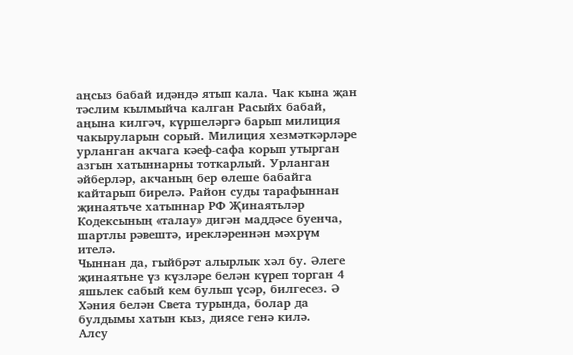аңсыз бабай идәндә ятып кала. Чак кына җан тәслим кылмыйча калган Расыйх бабай, аңына килгәч, күршеләргә барып милиция чакыруларын сорый. Милиция хезмәткәрләре урланган акчага кәеф-сафа корып утырган азгын хатыннарны тоткарлый. Урланган әйберләр, акчаның бер өлеше бабайга кайтарып бирелә. Район суды тарафыннан җинаятьче хатыннар РФ Җинаятьләр Кодексының «талау» дигән маддәсе буенча, шартлы рәвештә, ирекләреннән мәхрүм ителә.
Чыннан да, гыйбрәт алырлык хәл бу. Әлеге җинаятьне үз күзләре белән күреп торган 4 яшьлек сабый кем булып үсәр, билгесез. Ә Хәния белән Света турында, болар да булдымы хатын кыз, диясе генә килә.
Алсу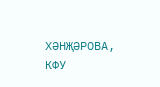ХӘНҖӘРОВА,
КФУ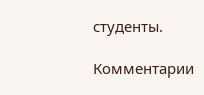студенты.

Комментарии